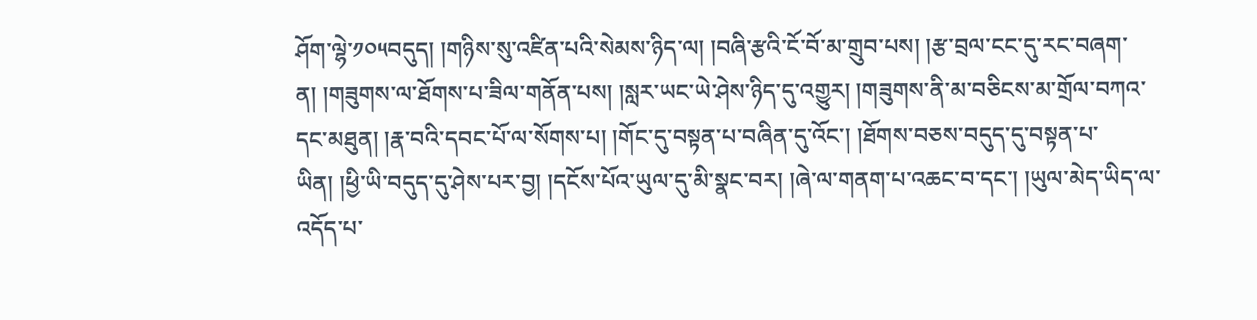ཤོག་ལྷེ་༡༠༥བདུད། །གཉིས་སུ་འཛིན་པའི་སེམས་ཉིད་ལ། །བཞི་རྩའི་ངོ་བོ་མ་གྲུབ་པས། །རྩ་བྲལ་ངང་དུ་རང་བཞག་ན། །གཟུགས་ལ་ཐོགས་པ་ཟིལ་གནོན་པས། །སླར་ཡང་ཡེ་ཤེས་ཉིད་དུ་འགྱུར། །གཟུགས་ནི་མ་བཅིངས་མ་གྲོལ་བཀའ་དང་མཐུན། །རྣ་བའི་དབང་པོ་ལ་སོགས་པ། །གོང་དུ་བསྟན་པ་བཞིན་དུ་འོང་། །ཐོགས་བཅས་བདུད་དུ་བསྟན་པ་ཡིན། །ཕྱི་ཡི་བདུད་དུ་ཤེས་པར་བྱ། །དངོས་པོའ་ཡུལ་དུ་མི་སྣང་བར། །ཞེ་ལ་གནག་པ་འཆང་བ་དང་། །ཡུལ་མེད་ཡིད་ལ་འདོད་པ་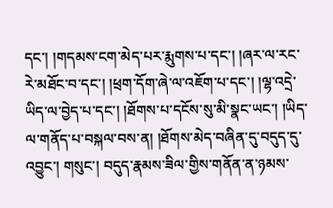དང་། །གདམས་ངག་མེད་པར་རྨུགས་པ་དང་། །ཞར་ལ་རང་རེ་མཐོང་བ་དང་། །ཕྲག་དོག་ཞེ་ལ་འཇོག་པ་དང་། །ལྷ་འདྲེ་ཡིད་ལ་བྱེད་པ་དང་། །ཐོགས་པ་དངོས་སུ་མི་སྣང་ཡང་། །ཡིད་ལ་གནོད་པ་བསྐལ་བས་ན། །ཐོགས་མེད་བཞིན་དུ་བདུད་དུ་འབྱུང་། གསུང་། བདུད་རྣམས་ཟིལ་གྱིས་གནོན་ན་ཉམས་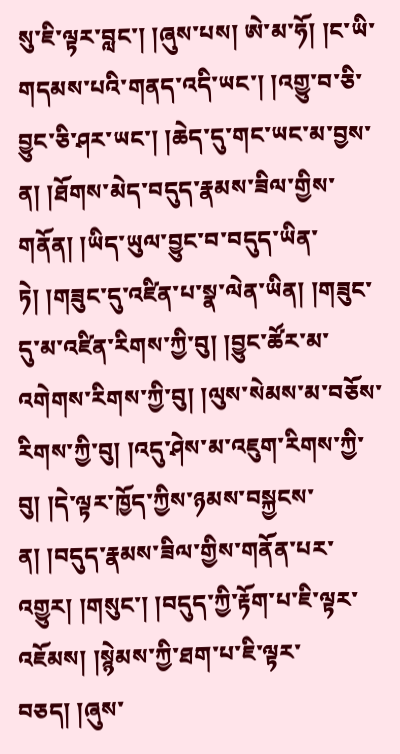སུ་ཇི་ལྟར་བླང་། །ཞུས་པས། ཨེ་མ་ཧོ། །ང་ཡི་གདམས་པའི་གནད་འདི་ཡང་། །འགྱུ་བ་ཅི་བྱུང་ཅི་ཤར་ཡང་། །ཆེད་དུ་གང་ཡང་མ་བྱས་ན། །ཐོགས་མེད་བདུད་རྣམས་ཟིལ་གྱིས་གནོན། །ཡིད་ཡུལ་བྱུང་བ་བདུད་ཡིན་ཏེ། །གཟུང་དུ་འཛིན་པ་སྣ་ལེན་ཡིན། །གཟུང་དུ་མ་འཛིན་རིགས་ཀྱི་བུ། །བྱུང་ཚོར་མ་འགེགས་རིགས་ཀྱི་བུ། །ལུས་སེམས་མ་བཅོས་རིགས་ཀྱི་བུ། །འདུ་ཤེས་མ་འཇུག་རིགས་ཀྱི་བུ། །དེ་ལྟར་ཁྱོད་ཀྱིས་ཉམས་བསྐྱངས་ན། །བདུད་རྣམས་ཟིལ་གྱིས་གནོན་པར་འགྱུར། །གསུང་། །བདུད་ཀྱི་རྟོག་པ་ཇི་ལྟར་འཇོམས། །སྙེམས་ཀྱི་ཐག་པ་ཇི་ལྟར་བཅད། །ཞུས་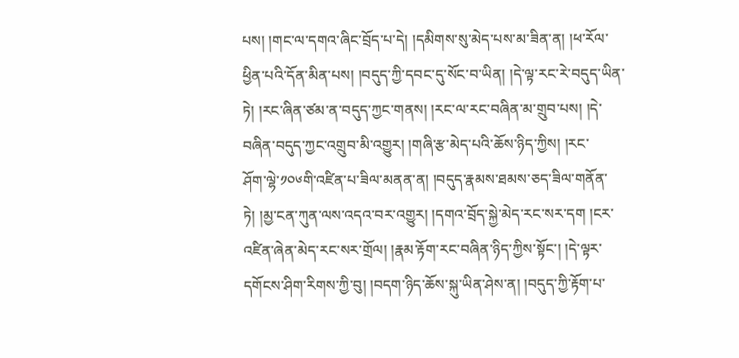པས། །གང་ལ་དགའ་ཞིང་བྲོད་པ་དེ། །དམིགས་སུ་མེད་པས་མ་ཟིན་ན། །ཕ་རོལ་ཕྱིན་པའི་དོན་མིན་པས། །བདུད་ཀྱི་དབང་དུ་སོང་བ་ཡིན། །དེ་ལྟ་རང་རེ་བདུད་ཡིན་ཏེ། །རང་ཞིན་ཙམ་ན་བདུད་ཀྱང་གནས། །རང་ལ་རང་བཞིན་མ་གྲུབ་པས། །དེ་བཞིན་བདུད་ཀྱང་འགྲུབ་མི་འགྱུར། །གཞི་རྩ་མེད་པའི་ཆོས་ཉིད་ཀྱིས། །རང་
ཤོག་ལྷེ་༡༠༦གི་འཛིན་པ་ཟིལ་མནན་ན། །བདུད་རྣམས་ཐམས་ཅད་ཟིལ་གནོན་ཏེ། །མྱ་ངན་ཀུན་ལས་འདའ་བར་འགྱུར། །དགའ་བྲོད་སྐྱེ་མེད་རང་སར་དག །ངར་འཛིན་ཞེན་མེད་རང་སར་གྲོལ། །རྣམ་རྟོག་རང་བཞིན་ཉིད་ཀྱིས་སྟོང་། །དེ་ལྟར་དགོངས་ཤིག་རིགས་ཀྱི་བུ། །བདག་ཉིད་ཆོས་སྐུ་ཡིན་ཤེས་ན། །བདུད་ཀྱི་རྟོག་པ་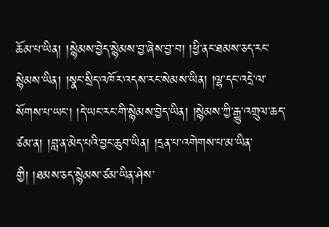ཆོམ་པ་ཡིན། །སྙེམས་བྱེད་སྙེམས་བྱ་ཞེས་བྱ་བ། །ཕྱི་ནང་ཐམས་ཅད་རང་སྙེམས་ཡིན། །སྣང་སྲིད་འཁོར་འདས་རང་སེམས་ཡིན། །ལྷ་དང་འདྲེ་ལ་སོགས་པ་ཡང་། །དེ་ཡང་རང་གི་སྙེམས་བྱེད་ཡིན། །སྙེམས་ཀྱི་རྒྱུ་འགྲུལ་ཆད་ཙམ་ན། །བླ་ན་མེད་པའི་བྱང་ཆུབ་ཡིན། །དྲན་པ་འགེགས་པ་མ་ཡིན་གྱི། །ཐམས་ཅད་སྙེམས་ཙམ་ཡིན་ཤེས་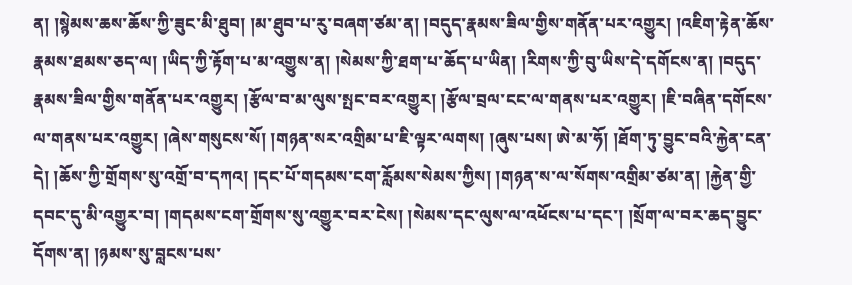ན། །སྙེམས་ཆས་ཆོས་ཀྱི་ཟུང་མི་ཐུབ། །མ་ཐུབ་པ་རུ་བཞག་ཙམ་ན། །བདུད་རྣམས་ཟིལ་གྱིས་གནོན་པར་འགྱུར། །འཇིག་རྟེན་ཆོས་རྣམས་ཐམས་ཅད་ལ། །ཡིད་ཀྱི་རྟོག་པ་མ་འགྱུས་ན། །སེམས་ཀྱི་ཐག་པ་ཆོད་པ་ཡིན། །རིགས་ཀྱི་བུ་ཡིས་དེ་དགོངས་ན། །བདུད་རྣམས་ཟིལ་གྱིས་གནོན་པར་འགྱུར། །རྩོལ་བ་མ་ལུས་སྤང་བར་འགྱུར། །རྩོལ་བྲལ་ངང་ལ་གནས་པར་འགྱུར། །ཇི་བཞིན་དགོངས་ལ་གནས་པར་འགྱུར། །ཞེས་གསུངས་སོ། །གཉན་སར་འགྲིམ་པ་ཇི་ལྟར་ལགས། །ཞུས་པས། ཨེ་མ་ཧོ། །ཐོག་ཏུ་བྱུང་བའི་རྐྱེན་ངན་དེ། །ཆོས་ཀྱི་གྲོགས་སུ་འགྲོ་བ་དཀའ། །དང་པོ་གདམས་ངག་རློམས་སེམས་ཀྱིས། །གཉན་ས་ལ་སོགས་འགྲིམ་ཙམ་ན། །རྐྱེན་གྱི་དབང་དུ་མི་འགྱུར་བ། །གདམས་ངག་གྲོགས་སུ་འགྱུར་བར་ངེས། །སེམས་དང་ལུས་ལ་འཕོངས་པ་དང་། །སྲོག་ལ་བར་ཆད་བྱུང་དོགས་ན། །ཉམས་སུ་བླངས་པས་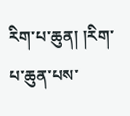རིག་པ་ཆུན། །རིག་པ་ཆུན་པས་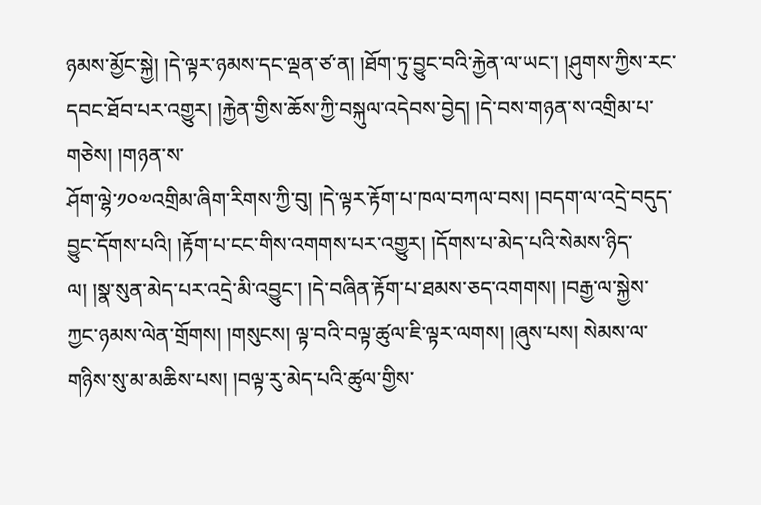ཉམས་མྱོང་སྐྱེ། །དེ་ལྟར་ཉམས་དང་ལྡན་ཙ་ན། །ཐོག་ཏུ་བྱུང་བའི་རྐྱེན་ལ་ཡང་། །ཤུགས་ཀྱིས་རང་དབང་ཐོབ་པར་འགྱུར། །རྐྱེན་གྱིས་ཆོས་ཀྱི་བསྐུལ་འདེབས་བྱེད། །དེ་བས་གཉན་ས་འགྲིམ་པ་གཅེས། །གཉན་ས་
ཤོག་ལྷེ་༡༠༧འགྲིམ་ཞིག་རིགས་ཀྱི་བུ། །དེ་ལྟར་རྟོག་པ་ཁལ་བཀལ་བས། །བདག་ལ་འདྲེ་བདུད་བྱུང་དོགས་པའི། །རྟོག་པ་ངང་གིས་འགགས་པར་འགྱུར། །དོགས་པ་མེད་པའི་སེམས་ཉིད་ལ། །སྣ་སུན་མེད་པར་འདྲེ་མི་འབྱུང་། །དེ་བཞིན་རྟོག་པ་ཐམས་ཅད་འགགས། །བརྒྱ་ལ་སྐྱེས་ཀྱང་ཉམས་ལེན་གྲོགས། །གསུངས། ལྟ་བའི་བལྟ་ཚུལ་ཇི་ལྟར་ལགས། །ཞུས་པས། སེམས་ལ་གཉིས་སུ་མ་མཆིས་པས། །བལྟ་རུ་མེད་པའི་ཚུལ་གྱིས་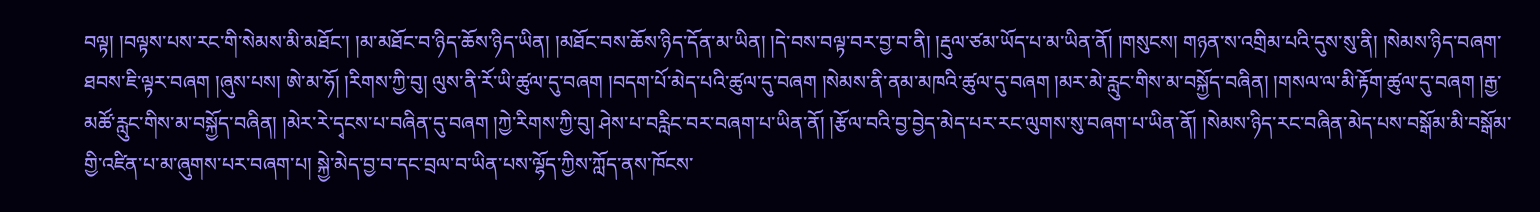བལྟ། །བལྟས་པས་རང་གི་སེམས་མི་མཐོང་། །མ་མཐོང་བ་ཉིད་ཆོས་ཉིད་ཡིན། །མཐོང་བས་ཆོས་ཉིད་དོན་མ་ཡིན། །དེ་བས་བལྟ་བར་བྱ་བ་ནི། །རྡུལ་ཙམ་ཡོད་པ་མ་ཡིན་ནོ། །གསུངས། གཉན་ས་འགྲིམ་པའི་དུས་སུ་ནི། །སེམས་ཉིད་བཞག་ཐབས་ཇི་ལྟར་བཞག །ཞུས་པས། ཨེ་མ་ཧོ། །རིགས་ཀྱི་བུ། ལུས་ནི་རོ་ཡི་ཚུལ་དུ་བཞག །བདག་པོ་མེད་པའི་ཚུལ་དུ་བཞག །སེམས་ནི་ནམ་མཁའི་ཚུལ་དུ་བཞག །མར་མེ་རླུང་གིས་མ་བསྐྱོད་བཞིན། །གསལ་ལ་མི་རྟོག་ཚུལ་དུ་བཞག །རྒྱ་མཚོ་རླུང་གིས་མ་བསྐྱོད་བཞིན། །མེར་རེ་དྭངས་པ་བཞིན་དུ་བཞག །ཀྱེ་རིགས་ཀྱི་བུ། ཤེས་པ་བརླིང་བར་བཞག་པ་ཡིན་ནོ། །རྩོལ་བའི་བྱ་བྱེད་མེད་པར་རང་ལུགས་སུ་བཞག་པ་ཡིན་ནོ། །སེམས་ཉིད་རང་བཞིན་མེད་པས་བསྒོམ་མི་བསྒོམ་གྱི་འཛིན་པ་མ་ཞུགས་པར་བཞག་པ། སྐྱེ་མེད་བྱ་བ་དང་བྲལ་བ་ཡིན་པས་ལྷོད་ཀྱིས་ཀློད་ནས་ཁོངས་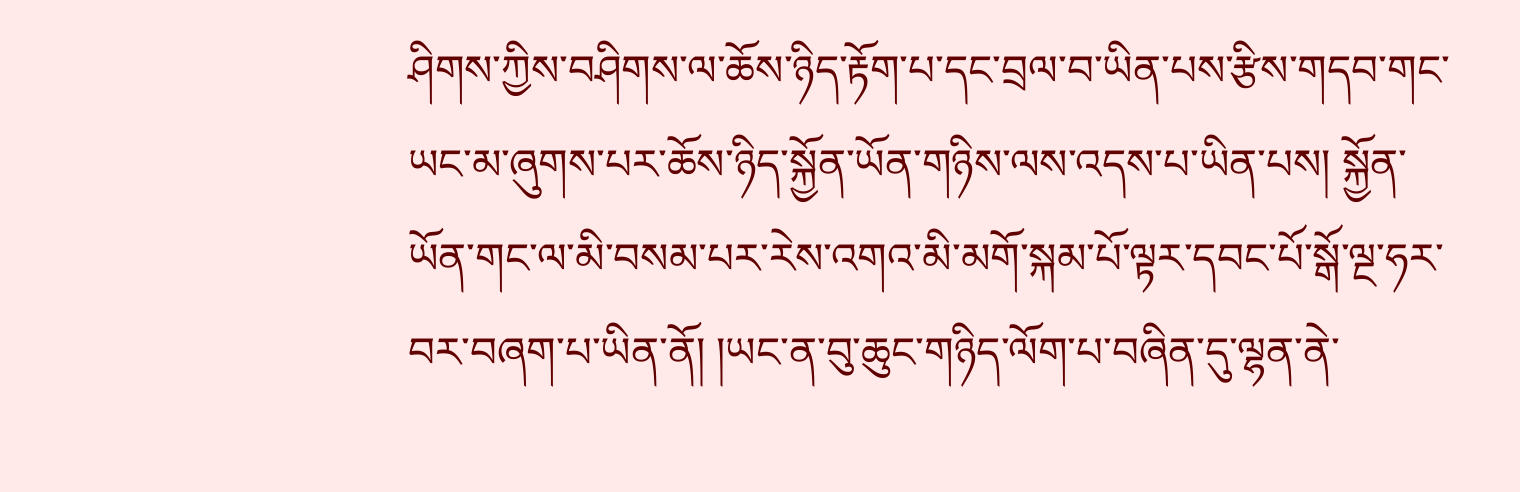ཤིགས་ཀྱིས་བཤིགས་ལ་ཆོས་ཉིད་རྟོག་པ་དང་བྲལ་བ་ཡིན་པས་རྩིས་གདབ་གང་ཡང་མ་ཞུགས་པར་ཆོས་ཉིད་སྐྱོན་ཡོན་གཉིས་ལས་འདས་པ་ཡིན་པས། སྐྱོན་ཡོན་གང་ལ་མི་བསམ་པར་རེས་འགའ་མི་མགོ་སྐམ་པོ་ལྟར་དབང་པོ་སྒོ་ལྔ་ཧར་བར་བཞག་པ་ཡིན་ནོ། །ཡང་ན་བུ་ཆུང་གཉིད་ལོག་པ་བཞིན་དུ་ལྷན་ནེ་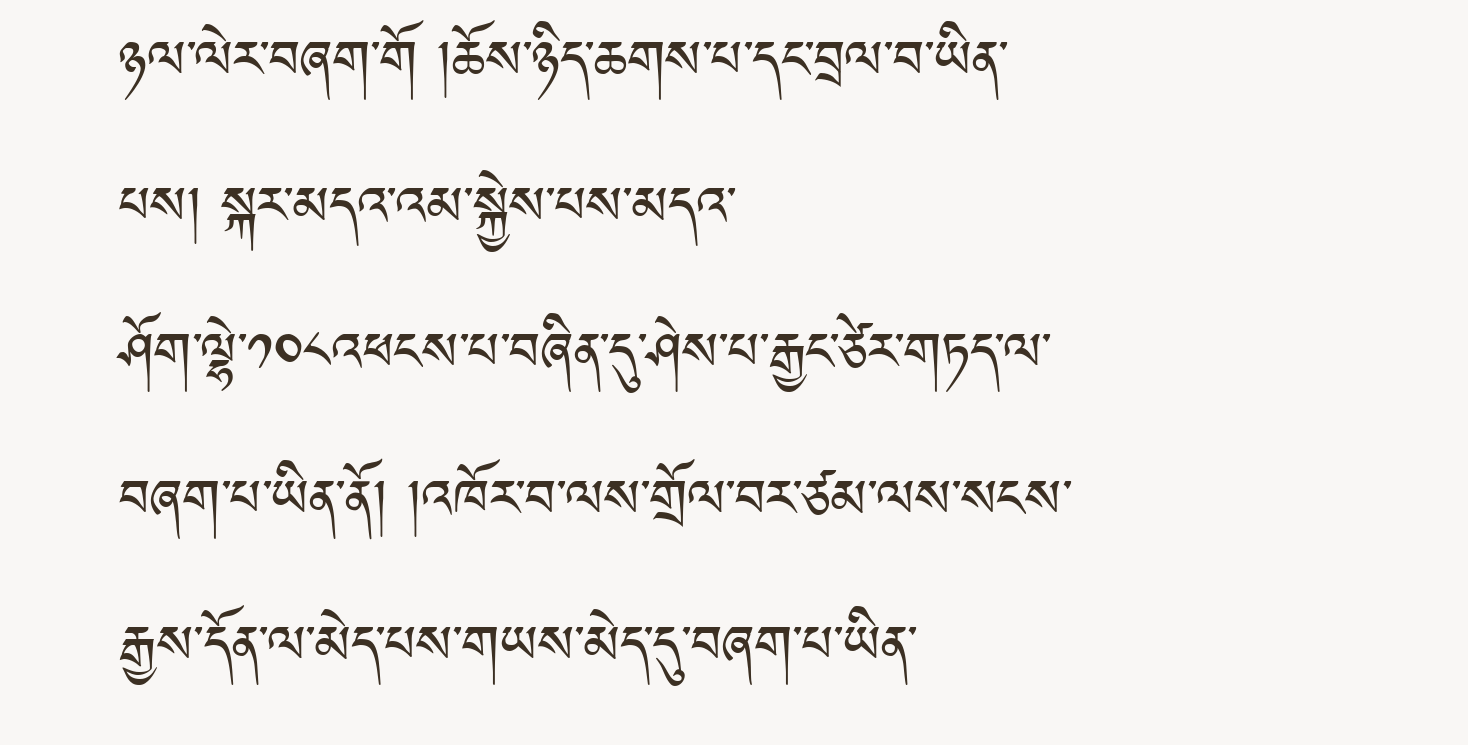ཉལ་ལེར་བཞག་གོ །ཆོས་ཉིད་ཆགས་པ་དང་བྲལ་བ་ཡིན་པས། སྐར་མདའ་འམ་སྐྱེས་པས་མདའ་
ཤོག་ལྷེ་༡༠༨འཕངས་པ་བཞིན་དུ་ཤེས་པ་རྒྱང་ཙེར་གཏད་ལ་བཞག་པ་ཡིན་ནོ། །འཁོར་བ་ལས་གྲོལ་བར་ཙམ་ལས་སངས་རྒྱས་དོན་ལ་མེད་པས་གཡས་མེད་དུ་བཞག་པ་ཡིན་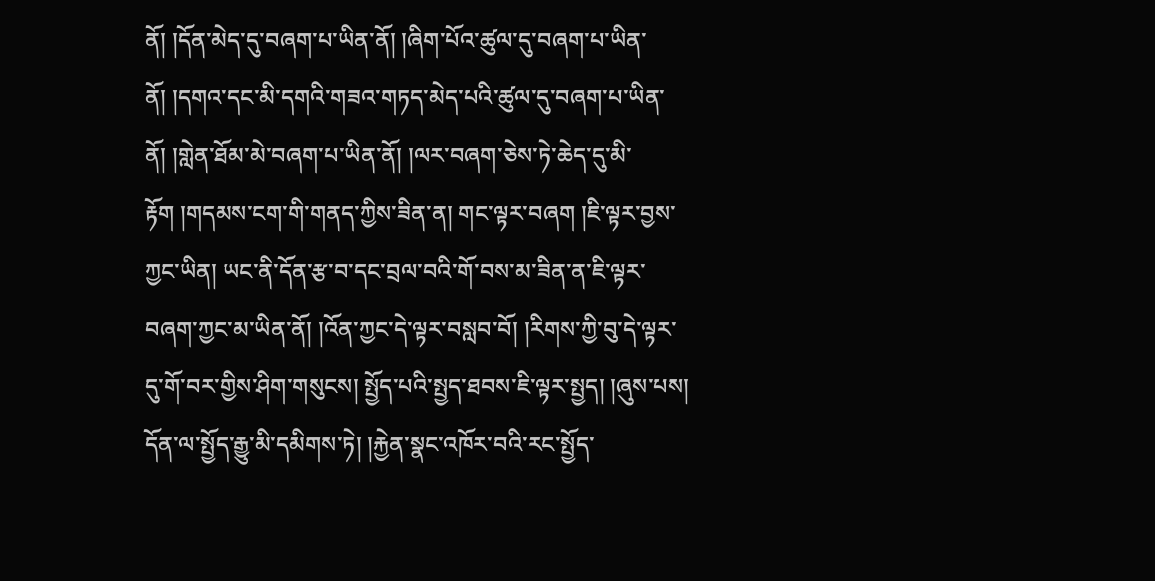ནོ། །དོན་མེད་དུ་བཞག་པ་ཡིན་ནོ། །ཞིག་པོའ་ཚུལ་དུ་བཞག་པ་ཡིན་ནོ། །དགའ་དང་མི་དགའི་གཟའ་གཏད་མེད་པའི་ཚུལ་དུ་བཞག་པ་ཡིན་ནོ། །གླེན་ཐོམ་མེ་བཞག་པ་ཡིན་ནོ། །ལར་བཞག་ཅེས་ཏེ་ཆེད་དུ་མི་རྟོག །གདམས་ངག་གི་གནད་ཀྱིས་ཟིན་ན། གང་ལྟར་བཞག །ཇི་ལྟར་བྱས་ཀྱང་ཡིན། ཡང་ནི་དོན་རྩ་བ་དང་བྲལ་བའི་གོ་བས་མ་ཟིན་ན་ཇི་ལྟར་བཞག་ཀྱང་མ་ཡིན་ནོ། །འོན་ཀྱང་དེ་ལྟར་བསླབ་བོ། །རིགས་ཀྱི་བུ་དེ་ལྟར་དུ་གོ་བར་གྱིས་ཤིག་གསུངས། སྤྱོད་པའི་སྤྱད་ཐབས་ཇི་ལྟར་སྤྱད། །ཞུས་པས། དོན་ལ་སྤྱོད་རྒྱུ་མི་དམིགས་ཏེ། །རྐྱེན་སྣང་འཁོར་བའི་རང་སྤྱོད་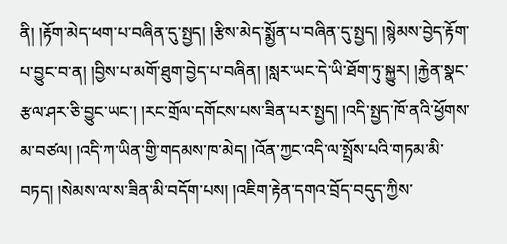ནི། །རྟོག་མེད་ཕག་པ་བཞིན་དུ་སྤྱད། །རྩིས་མེད་སྨྱོན་པ་བཞིན་དུ་སྤྱད། །སྙེམས་བྱེད་རྟོག་པ་བྱུང་བ་ན། །བྱིས་པ་མགོ་ཐུག་བྱེད་པ་བཞིན། །སླར་ཡང་དེ་ཡི་ཐོག་ཏུ་སྐྱུར། །རྐྱེན་སྣང་རྩལ་ཤར་ཅི་བྱུང་ཡང་། །རང་གྲོལ་དགོངས་པས་ཟིན་པར་སྤྱད། །འདི་སྤྱད་ཁོ་ནའི་ཕྱོགས་མ་བཙལ། །འདི་ཀ་ཡིན་གྱི་གདམས་ཁ་མེད། །འོན་ཀྱང་འདི་ལ་སྤྲོས་པའི་གཏམ་མི་བཏད། །སེམས་ལ་ས་ཟིན་མི་བདོག་པས། །འཇིག་རྟེན་དགའ་བྲོད་བདུད་ཀྱིས་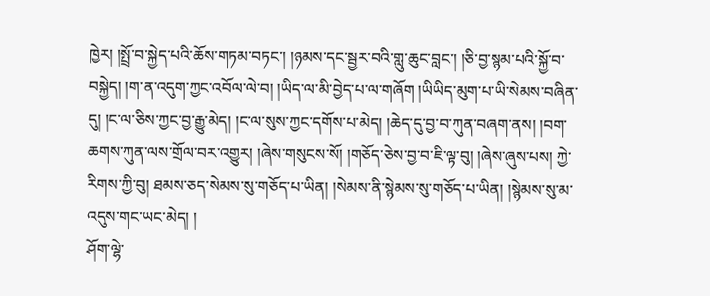ཁྱེར། །སྤྲོ་བ་སྐྱེད་པའི་ཆོས་གཏམ་བཏང་། །ཉམས་དང་སྦྱར་བའི་གླུ་ཆུང་བླང་། །ཅི་བྱ་སྙམ་པའི་སྐྱོ་བ་བསྐྱེད། །ག་ན་འདུག་ཀྱང་འབོལ་ལེ་བ། །ཡིད་ལ་མི་བྱེད་པ་ལ་གཞོག །ཡིཡིད་མུག་པ་ཡི་སེམས་བཞིན་དུ། །ང་ལ་ཅིས་ཀྱང་བྱ་རྒྱུ་མེད། །ང་ལ་སུས་ཀྱང་དགོས་པ་མེད། །ཆེད་དུ་བྱ་བ་ཀུན་བཞག་ནས། །བག་ཆགས་ཀུན་ལས་གྲོལ་བར་འགྱུར། །ཞེས་གསུངས་སོ། །གཅོད་ཅེས་བྱ་བ་ཇི་ལྟ་བུ། །ཞེས་ཞུས་པས། ཀྱེ་རིགས་ཀྱི་བུ། ཐམས་ཅད་སེམས་སུ་གཅོད་པ་ཡིན། །སེམས་ནི་སྙེམས་སུ་གཅོད་པ་ཡིན། །སྙེམས་སུ་མ་འདུས་གང་ཡང་མེད། །
ཤོག་ལྷེ་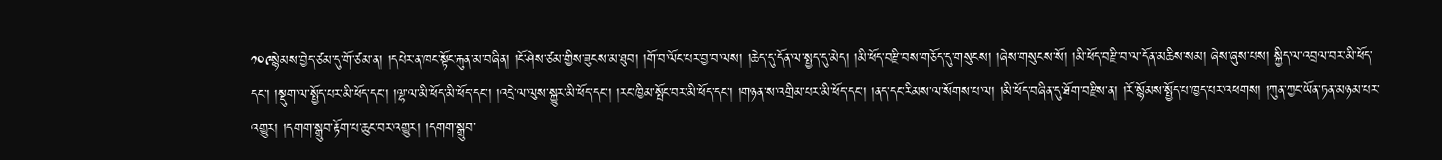༡༠༩སྙེམས་བྱེད་ཙམ་དུ་གོ་ཙམ་ན། །དཔེར་ན་ཁང་སྟོང་རྐུན་མ་བཞིན། །ངོ་ཤེས་ཙམ་གྱིས་ཟུངས་མ་ཐུབ། །གོ་བ་ལོང་པར་བྱ་བ་ལས། །ཆེད་དུ་དོན་ལ་སྤྱད་དུ་མེད། །མི་ཕོད་བརྫི་བས་གཅོད་དུ་གསུངས། །ཞེས་གསུངས་སོ། །མི་ཕོད་བརྫི་བ་ལ་དོན་མཆིས་སམ། ཞེས་ཞུས་པས། སྐྱིད་ལ་འབྲལ་བར་མི་ཕོད་དང་། །སྡུག་ལ་སྤྱོད་པར་མི་ཕོད་དང་། །ལྷ་ལ་མི་ཕོད་མི་ཕོད་དང་། །འདྲེ་ལ་ལུས་སྐྱུར་མི་ཕོད་དང་། །རང་ཁྱིམ་སྤོང་བར་མི་ཕོད་དང་། །གཉན་ས་འགྲིམ་པར་མི་ཕོད་དང་། །ནད་དང་རིམས་ལ་སོགས་པ་ལ། །མི་ཕོད་བཞིན་དུ་ཐོག་བརྫིས་ན། །རོ་སྙོམས་སྤྱོད་པ་ཁྱད་པར་འཕགས། །ཀུན་ཀྱང་ཡོན་ཏན་མཉམ་པར་འགྱུར། །དགག་སྒྲུབ་རྟོག་པ་ཆུང་བར་འགྱུར། །དགག་སྒྲུབ་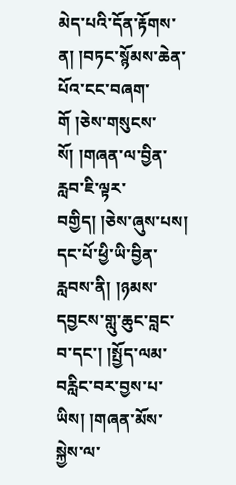མེད་པའི་དོན་རྟོགས་ན། །བཏང་སྙོམས་ཆེན་པོའ་ངང་བཞག་གོ །ཅེས་གསུངས་སོ། །གཞན་ལ་བྱིན་རླབ་ཇི་ལྟར་བགྱིད། །ཅེས་ཞུས་པས། དང་པོ་ཕྱི་ཡི་བྱིན་རླབས་ནི། །ཉམས་དབྱངས་གླུ་ཆུང་བླང་བ་དང་། །སྤྱོད་ལམ་བརླིང་བར་བྱས་པ་ཡིས། །གཞན་མོས་སྐྱེས་ལ་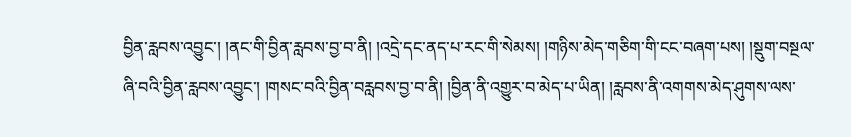བྱིན་རླབས་འབྱུང་། །ནང་གི་བྱིན་རླབས་བྱ་བ་ནི། །འདྲེ་དང་ནད་པ་རང་གི་སེམས། །གཉིས་མེད་གཅིག་གི་ངང་བཞག་པས། །སྡུག་བསྔལ་ཞི་བའི་བྱིན་རླབས་འབྱུང་། །གསང་བའི་བྱིན་བརླབས་བྱ་བ་ནི། །བྱིན་ནི་འགྱུར་བ་མེད་པ་ཡིན། །རླབས་ནི་འགགས་མེད་ཤུགས་ལས་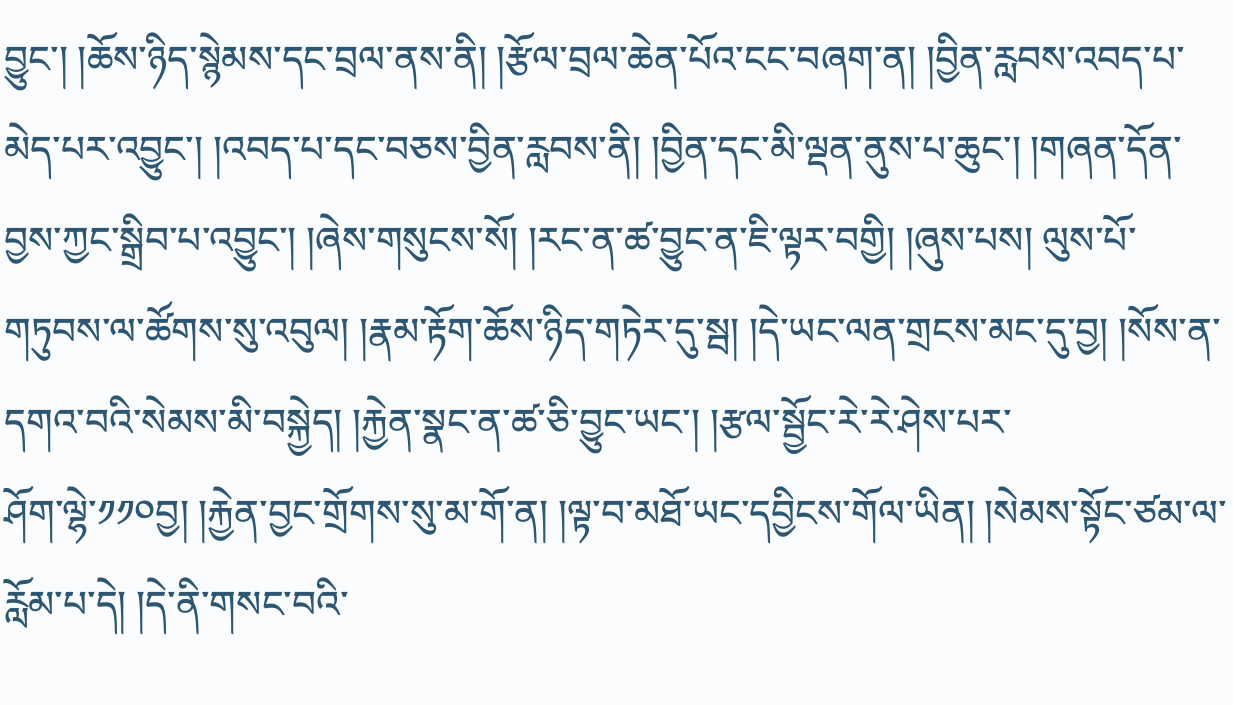བྱུང་། །ཆོས་ཉིད་སྙེམས་དང་བྲལ་ནས་ནི། །རྩོལ་བྲལ་ཆེན་པོའ་ངང་བཞག་ན། །བྱིན་རླབས་འབད་པ་མེད་པར་འབྱུང་། །འབད་པ་དང་བཅས་བྱིན་རླབས་ནི། །བྱིན་དང་མི་ལྡན་ནུས་པ་ཆུང་། །གཞན་དོན་བྱས་ཀྱང་སྒྲིབ་པ་འབྱུང་། །ཞེས་གསུངས་སོ། །རང་ན་ཚ་བྱུང་ན་ཇི་ལྟར་བགྱི། །ཞུས་པས། ལུས་པོ་གཏུབས་ལ་ཚོགས་སུ་འབུལ། །རྣམ་རྟོག་ཆོས་ཉིད་གཏེར་དུ་སྦ། །དེ་ཡང་ལན་གྲངས་མང་དུ་བྱ། །སོས་ན་དགའ་བའི་སེམས་མི་བསྐྱེད། །རྐྱེན་སྣང་ན་ཚ་ཅི་བྱུང་ཡང་། །རྩལ་སྦྱོང་རེ་རེ་ཤེས་པར་
ཤོག་ལྷེ་༡༡༠བྱ། །རྐྱེན་བྱང་གྲོགས་སུ་མ་གོ་ན། །ལྟ་བ་མཐོ་ཡང་དབྱིངས་གོལ་ཡིན། །སེམས་སྟོང་ཙམ་ལ་རློམ་པ་དེ། །དེ་ནི་གསང་བའི་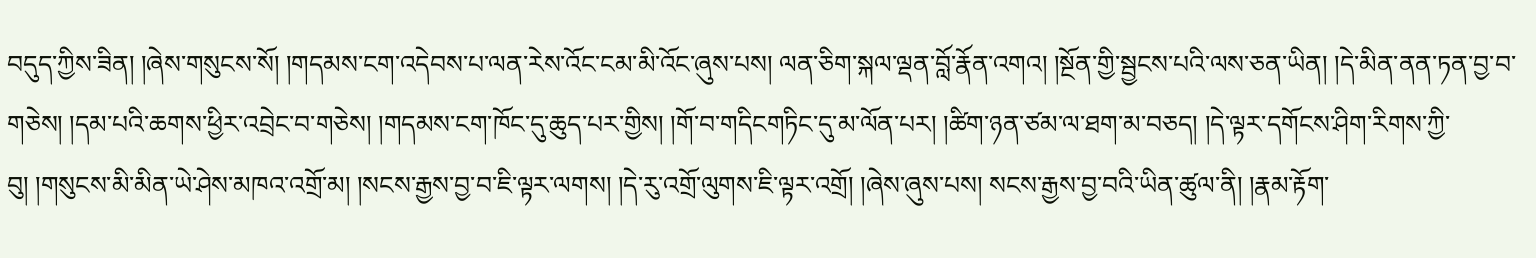བདུད་ཀྱིས་ཟིན། །ཞེས་གསུངས་སོ། །གདམས་ངག་འདེབས་པ་ལན་རེས་འོང་ངམ་མི་འོང་ཞུས་པས། ལན་ཅིག་སྐལ་ལྡན་བློ་རྣོན་འགའ། །སྔོན་གྱི་སྦྱངས་པའི་ལས་ཅན་ཡིན། །དེ་མིན་ནན་ཏན་བྱ་བ་གཅེས། །དམ་པའི་ཆགས་ཕྱིར་འབྲེང་བ་གཅེས། །གདམས་ངག་ཁོང་དུ་ཆུད་པར་གྱིས། །གོ་བ་གདིངགཏིང་དུ་མ་ལོན་པར། །ཚིག་ཉན་ཙམ་ལ་ཐག་མ་བཅད། །དེ་ལྟར་དགོངས་ཤིག་རིགས་ཀྱི་བུ། །གསུངས་མི་མིན་ཡེ་ཤེས་མཁའ་འགྲོ་མ། །སངས་རྒྱས་བྱ་བ་ཇི་ལྟར་ལགས། །དེ་རུ་འགྲོ་ལུགས་ཇི་ལྟར་འགྲོ། །ཞེས་ཞུས་པས། སངས་རྒྱས་བྱ་བའི་ཡིན་ཚུལ་ནི། །རྣམ་རྟོག་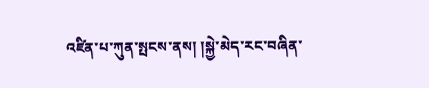འཛིན་པ་ཀུན་སྤངས་ནས། །སྐྱེ་མེད་རང་བཞིན་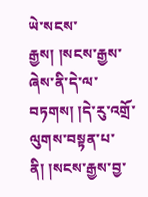ཡེ་སངས་རྒྱས། །སངས་རྒྱས་ཞེས་ནི་དེ་ལ་བཏགས། །དེ་རུ་འགྲོ་ལུགས་བསྟན་པ་ནི། །སངས་རྒྱས་བྱ་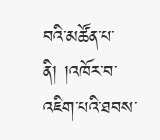བའི་མཚོན་པ་ནི། །འཁོར་བ་འཇིག་པའི་ཐབས་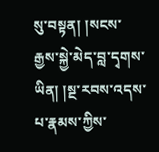སུ་བསྟན། །སངས་རྒྱས་སྐྱེ་མེད་བླ་དྭགས་ཡིན། །སྔ་རབས་འདས་པ་རྣམས་ཀྱིས་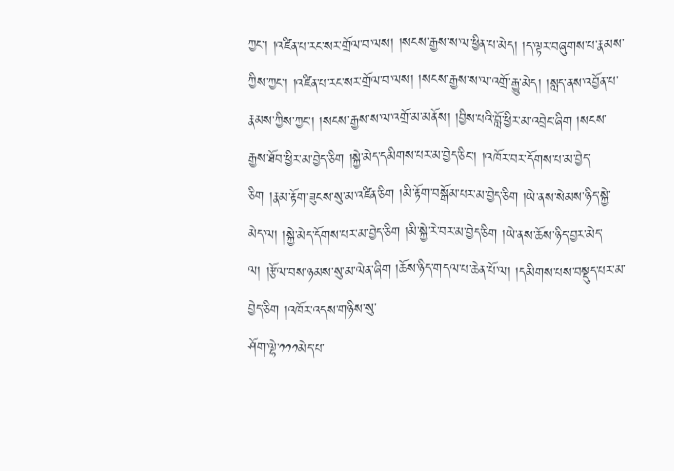ཀྱང་། །འཛིན་པ་རང་སར་གྲོལ་བ་ལས། །སངས་རྒྱས་ས་ལ་ཕྱིན་པ་མེད། །ད་ལྟར་བཞུགས་པ་རྣམས་ཀྱིས་ཀྱང་། །འཛིན་པ་རང་སར་གྲོལ་བ་ལས། །སངས་རྒྱས་ས་ལ་འགྲོ་རྒྱུ་མེད། །སླད་ནས་འབྱོན་པ་རྣམས་ཀྱིས་ཀྱང་། །སངས་རྒྱས་ས་ལ་འགྲོ་མ་མནོས། །བྱིས་པའི་བློ་ཕྱིར་མ་འབྲེང་ཞིག །སངས་རྒྱས་ཐོབ་ཕྱིར་མ་བྱེད་ཅིག །སྐྱེ་མེད་དམིགས་པར་མ་བྱེད་ཅིང་། །འཁོར་བར་དོགས་པ་མ་བྱེད་ཅིག །རྣམ་རྟོག་ཟུངས་སུ་མ་འཛིན་ཅིག །མི་རྟོག་བསྒོམ་པར་མ་བྱེད་ཅིག །ཡེ་ནས་སེམས་ཉིད་སྐྱེ་མེད་ལ། །སྐྱེ་མེད་དོགས་པར་མ་བྱེད་ཅིག །མི་སྐྱེ་རེ་བར་མ་བྱེད་ཅིག །ཡེ་ནས་ཆོས་ཉིད་བྱར་མེད་ལ། །རྩོལ་བས་ཉམས་སུ་མ་ལེན་ཞིག །ཆོས་ཉིད་གདལ་པ་ཆེན་པོ་ལ། །དམིགས་པས་བསྡུད་པར་མ་བྱེད་ཅིག །འཁོར་འདས་གཉིས་སུ་
ཤོག་ལྷེ་༡༡༡མེད་པ་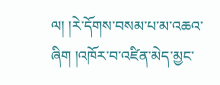ལ། །རེ་དོགས་བསམ་པ་མ་འཆའ་ཞིག །འཁོར་བ་འཛིན་མེད་མྱང་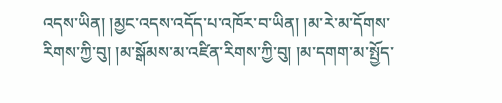འདས་ཡིན། །མྱང་འདས་འདོད་པ་འཁོར་བ་ཡིན། །མ་རེ་མ་དོགས་རིགས་ཀྱི་བུ། །མ་སྒོམས་མ་འཛིན་རིགས་ཀྱི་བུ། །མ་དགག་མ་སྤྱོད་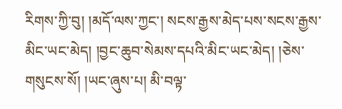རིགས་ཀྱི་བུ། །མདོ་ལས་ཀྱང་། སངས་རྒྱས་མེད་པས་སངས་རྒྱས་མིང་ཡང་མེད། །བྱང་ཆུབ་སེམས་དཔའི་མིང་ཡང་མེད། །ཅེས་གསུངས་སོ། །ཡང་ཞུས་པ། མི་བལྟ་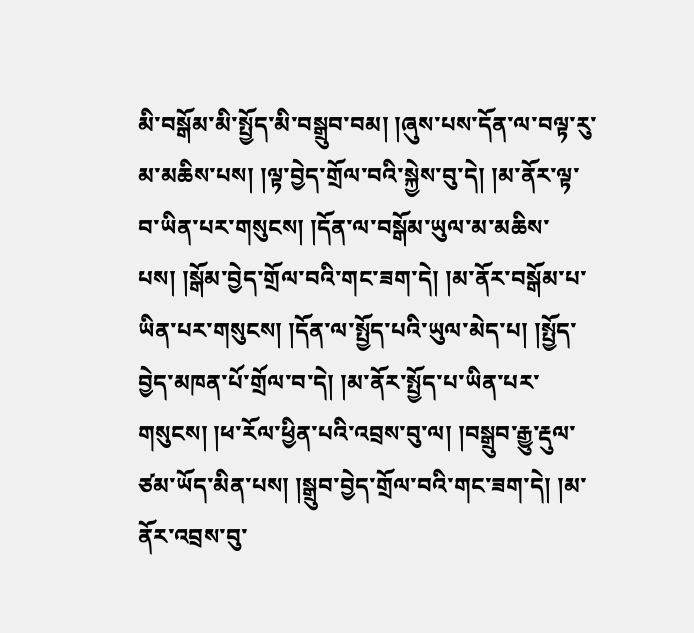མི་བསྒོམ་མི་སྤྱོད་མི་བསྒྲུབ་བམ། །ཞུས་པས་དོན་ལ་བལྟ་རུ་མ་མཆིས་པས། །ལྟ་བྱེད་གྲོལ་བའི་སྐྱེས་བུ་དེ། །མ་ནོར་ལྟ་བ་ཡིན་པར་གསུངས། །དོན་ལ་བསྒོམ་ཡུལ་མ་མཆིས་པས། །སྒོམ་བྱེད་གྲོལ་བའི་གང་ཟག་དེ། །མ་ནོར་བསྒོམ་པ་ཡིན་པར་གསུངས། །དོན་ལ་སྤྱོད་པའི་ཡུལ་མེད་པ། །སྤྱོད་བྱེད་མཁན་པོ་གྲོལ་བ་དེ། །མ་ནོར་སྤྱོད་པ་ཡིན་པར་གསུངས། །ཕ་རོལ་ཕྱིན་པའི་འབྲས་བུ་ལ། །བསྒྲུབ་རྒྱུ་རྡུལ་ཙམ་ཡོད་མིན་པས། །སྒྲུབ་བྱེད་གྲོལ་བའི་གང་ཟག་དེ། །མ་ནོར་འབྲས་བུ་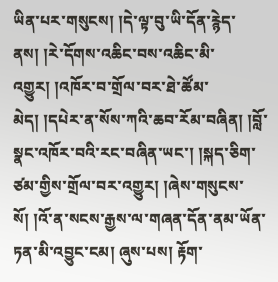ཡིན་པར་གསུངས། །དེ་ལྟ་བུ་ཡི་དོན་རྙེད་ནས། །རེ་དོགས་འཆིང་བས་འཆིང་མི་འགྱུར། །འཁོར་བ་གྲོལ་བར་ཐེ་ཚོམ་མེད། །དཔེར་ན་སོས་ཀའི་ཆབ་རོམ་བཞིན། །བློ་སྣང་འཁོར་བའི་རང་བཞིན་ཡང་། །སྐད་ཅིག་ཙམ་གྱིས་གྲོལ་བར་འགྱུར། །ཞེས་གསུངས་སོ། །འོ་ན་སངས་རྒྱས་ལ་གཞན་དོན་ནམ་ཡོན་ཏན་མི་འབྱུང་ངམ། ཞུས་པས། རྟོག་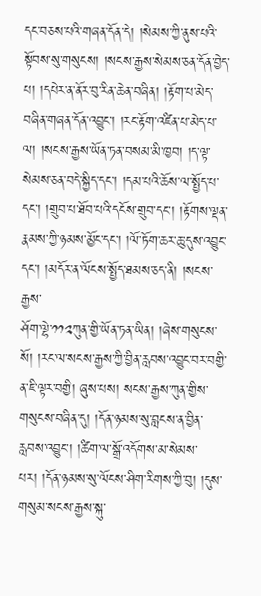དང་བཅས་པའི་གཞན་དོན་དེ། །སེམས་ཀྱི་ནུས་པའི་སྟོབས་སུ་གསུངས། །སངས་རྒྱས་སེམས་ཅན་དོན་བྱེད་པ། །དཔེར་ན་ནོར་བུ་རིན་ཆེན་བཞིན། །རྟོག་པ་མེད་བཞིན་གཞན་དོན་འབྱུང་། །རང་རྟོག་འཛིན་པ་མེད་པ་ལ། །སངས་རྒྱས་ཡོན་ཏན་བསམ་མི་ཁྱབ། །ད་ལྟ་སེམས་ཅན་བདེ་སྐྱིད་དང་། །དམ་པའི་ཆོས་ལ་སྤྱོད་པ་དང་། །གྲུབ་པ་ཐོབ་པའི་དངོས་གྲུབ་དང་། །རྟོགས་ལྡན་རྣམས་ཀྱི་ཉམས་མྱོང་དང་། །ལོ་ཏོག་ཆར་ཆུ་དུས་འབྱུང་དང་། །མདོར་ན་ལོངས་སྤྱོད་ཐམས་ཅད་ནི། །སངས་རྒྱས་
ཤོག་ལྷེ་༡༡༢ཀུན་གྱི་ཡོན་ཏན་ཡིན། །ཞེས་གསུངས་སོ། །རང་ལ་སངས་རྒྱས་ཀྱི་བྱིན་རླབས་འབྱུང་བར་བགྱི་ན་ཇི་ལྟར་བགྱི། ཞུས་པས། སངས་རྒྱས་ཀུན་གྱིས་གསུངས་བཞིན་དུ། །དོན་ཉམས་སུ་བླངས་ན་བྱིན་རླབས་འབྱུང་། །ཚིག་ལ་སྒྲོ་འདོགས་མ་སེམས་པར། །དོན་ཉམས་སུ་ལོངས་ཤིག་རིགས་ཀྱི་བུ། །དུས་གསུམ་སངས་རྒྱས་སྐུ་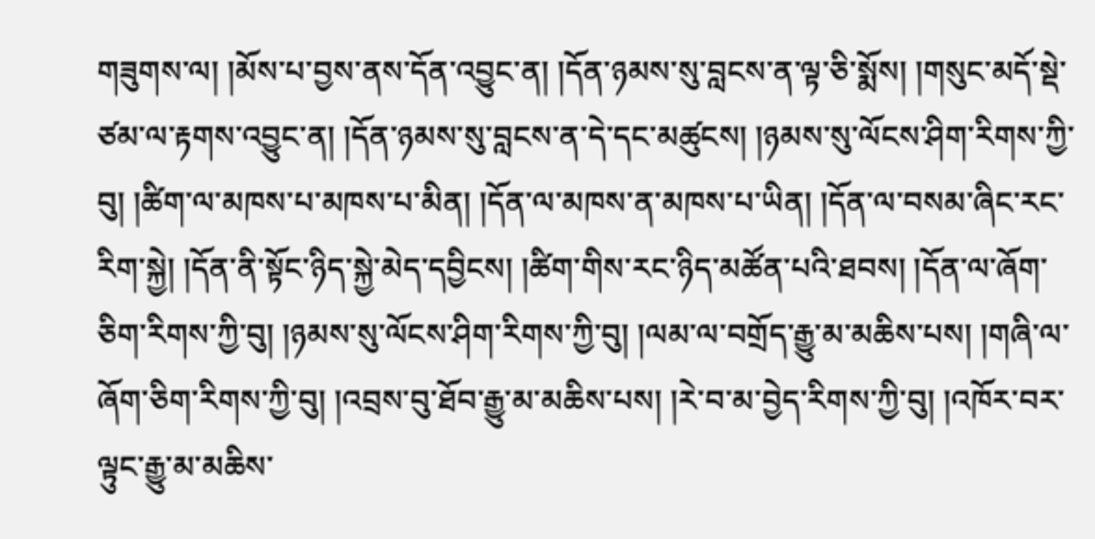གཟུགས་ལ། །མོས་པ་བྱས་ནས་དོན་འབྱུང་ན། །དོན་ཉམས་སུ་བླངས་ན་ལྟ་ཅི་སྨོས། །གསུང་མདོ་སྡེ་ཙམ་ལ་རྟགས་འབྱུང་ན། །དོན་ཉམས་སུ་བླངས་ན་དེ་དང་མཚུངས། །ཉམས་སུ་ལོངས་ཤིག་རིགས་ཀྱི་བུ། །ཚིག་ལ་མཁས་པ་མཁས་པ་མིན། །དོན་ལ་མཁས་ན་མཁས་པ་ཡིན། །དོན་ལ་བསམ་ཞིང་རང་རིག་སྐྱེ། །དོན་ནི་སྟོང་ཉིད་སྐྱེ་མེད་དབྱིངས། །ཚིག་གིས་རང་ཉིད་མཚོན་པའི་ཐབས། །དོན་ལ་ཞོག་ཅིག་རིགས་ཀྱི་བུ། །ཉམས་སུ་ལོངས་ཤིག་རིགས་ཀྱི་བུ། །ལམ་ལ་བགྲོད་རྒྱུ་མ་མཆིས་པས། །གཞི་ལ་ཞོག་ཅིག་རིགས་ཀྱི་བུ། །འབྲས་བུ་ཐོབ་རྒྱུ་མ་མཆིས་པས། །རེ་བ་མ་བྱེད་རིགས་ཀྱི་བུ། །འཁོར་བར་ལྟུང་རྒྱུ་མ་མཆིས་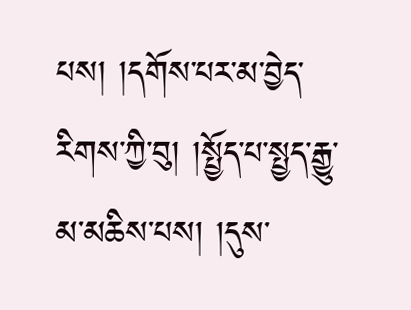པས། །དགོས་པར་མ་བྱེད་རིགས་ཀྱི་བུ། །སྤྱོད་པ་སྤྱད་རྒྱུ་མ་མཆིས་པས། །དུས་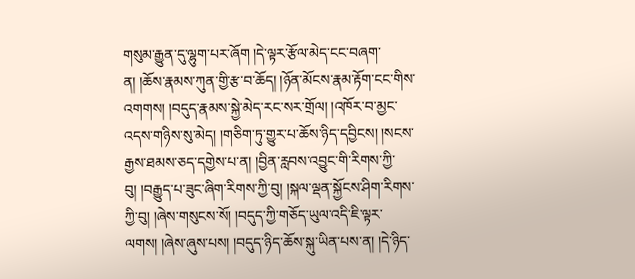གསུམ་རྒྱུན་དུ་ལྷུག་པར་ཞོག །དེ་ལྟར་རྩོལ་མེད་ངང་བཞག་ན། །ཆོས་རྣམས་ཀུན་གྱི་རྩ་བ་ཆོད། །ཉོན་མོངས་རྣམ་རྟོག་ངང་གིས་འགགས། །བདུད་རྣམས་སྐྱེ་མེད་རང་སར་གྲོལ། །འཁོར་བ་མྱང་འདས་གཉིས་སུ་མེད། །གཅིག་ཏུ་གྱུར་པ་ཆོས་ཉིད་དབྱིངས། །སངས་རྒྱས་ཐམས་ཅད་དགྱེས་པ་ན། །བྱིན་རླབས་འབྱུང་གི་རིགས་ཀྱི་བུ། །བརྒྱུད་པ་ཟུང་ཞིག་རིགས་ཀྱི་བུ། །སྐལ་ལྡན་སྐྱོངས་ཤིག་རིགས་ཀྱི་བུ། །ཞེས་གསུངས་སོ། །བདུད་ཀྱི་གཅོད་ཡུལ་འདི་ཇི་ལྟར་ལགས། །ཞེས་ཞུས་པས། །བདུད་ཉིད་ཆོས་སྐུ་ཡིན་པས་ན། །དེ་ཉིད་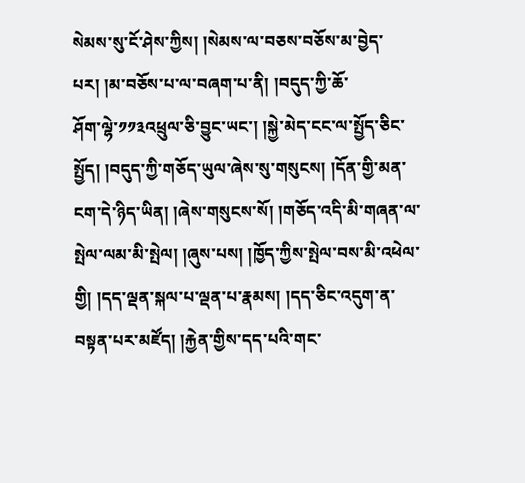སེམས་སུ་ངོ་ཤེས་ཀྱིས། །སེམས་ལ་བཅས་བཅོས་མ་བྱེད་པར། །མ་བཅོས་པ་ལ་བཞག་པ་ནི། །བདུད་ཀྱི་ཆོ་
ཤོག་ལྷེ་༡༡༣འཕྲུལ་ཅི་བྱུང་ཡང་། །སྐྱེ་མེད་ངང་ལ་སྤྱོད་ཅིང་སྤྱོད། །བདུད་ཀྱི་གཅོད་ཡུལ་ཞེས་སུ་གསུངས། །དོན་གྱི་མན་ངག་དེ་ཉིད་ཡིན། །ཞེས་གསུངས་སོ། །གཅོད་འདི་མི་གཞན་ལ་སྤེལ་ལམ་མི་སྤེལ། །ཞུས་པས། །ཁྱོད་ཀྱིས་སྤེལ་བས་མི་འཕེལ་གྱི། །དད་ལྡན་སྐལ་པ་ལྡན་པ་རྣམས། །དད་ཅིང་འདུག་ན་བསྟན་པར་མཛོད། །རྐྱེན་གྱིས་དད་པའི་གང་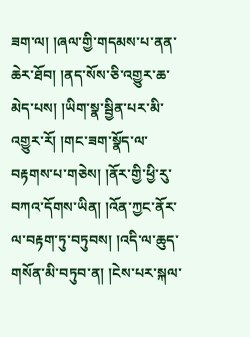ཟག་ལ། །ཞལ་གྱི་གདམས་པ་ནན་ཆེར་ཐོབ། །ནད་སོས་ཅི་འགྱུར་ཆ་མེད་པས། །ཡིག་སྣ་སྦྱིན་པར་མི་འགྱུར་རོ། །གང་ཟག་སྣོད་ལ་བརྟགས་པ་གཅེས། །ནོར་གྱི་ཕྱི་རུ་བཀའ་དོགས་ཡིན། །འོན་ཀྱང་ནོར་ལ་བརྟག་ཏུ་བཏུབས། །འདི་ལ་ཆུད་གསོན་མི་བཏུབ་ན། །ངེས་པར་སྐལ་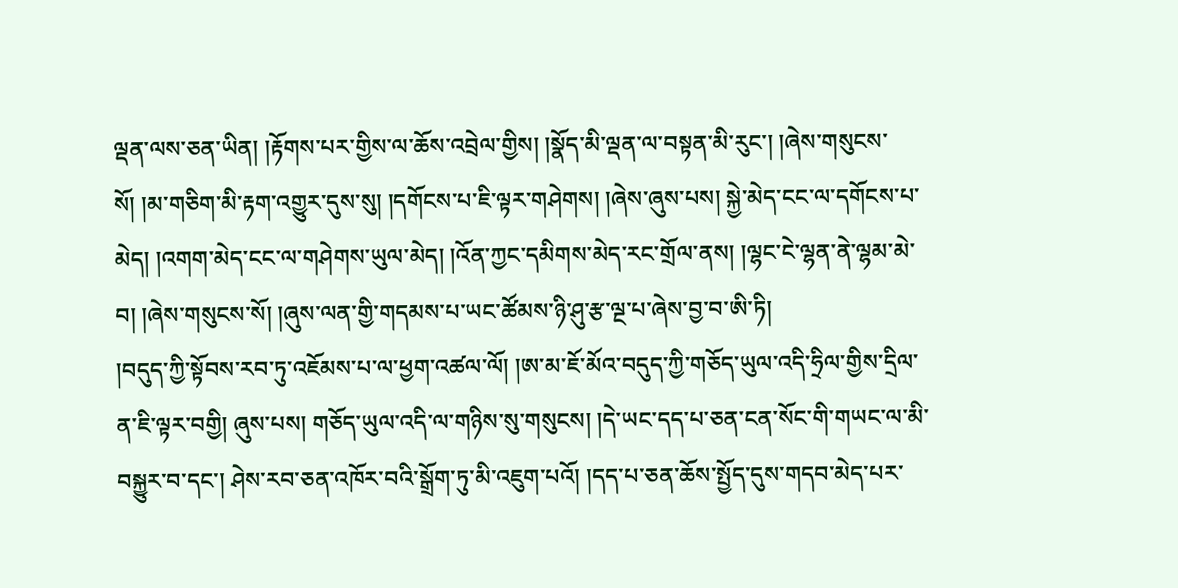ལྡན་ལས་ཅན་ཡིན། །རྟོགས་པར་གྱིས་ལ་ཆོས་འབྲེལ་གྱིས། །སྣོད་མི་ལྡན་ལ་བསྟན་མི་རུང་། །ཞེས་གསུངས་སོ། །མ་གཅིག་མི་རྟག་འགྱུར་དུས་སུ། །དགོངས་པ་ཇི་ལྟར་གཤེགས། །ཞེས་ཞུས་པས། སྐྱེ་མེད་ངང་ལ་དགོངས་པ་མེད། །འགག་མེད་ངང་ལ་གཤེགས་ཡུལ་མེད། །འོན་ཀྱང་དམིགས་མེད་རང་གྲོལ་ནས། །ལྷང་ངེ་ལྷན་ནེ་ལྷམ་མེ་བ། །ཞེས་གསུངས་སོ། །ཞུས་ལན་གྱི་གདམས་པ་ཡང་ཚོམས་ཉི་ཤུ་རྩ་ལྔ་པ་ཞེས་བྱ་བ་ཨི་ཏི།
།བདུད་ཀྱི་སྟོབས་རབ་ཏུ་འཇོམས་པ་ལ་ཕྱག་འཚལ་ལོ། །ཨ་མ་ཇོ་མོའ་བདུད་ཀྱི་གཅོད་ཡུལ་འདི་ཧྲིལ་གྱིས་དྲིལ་ན་ཇི་ལྟར་བགྱི། ཞུས་པས། གཅོད་ཡུལ་འདི་ལ་གཉིས་སུ་གསུངས། །དེ་ཡང་དད་པ་ཅན་ངན་སོང་གི་གཡང་ལ་མི་བསྐྱུར་བ་དང་། ཤེས་རབ་ཅན་འཁོར་བའི་སྒྲོག་ཏུ་མི་འཇུག་པའོ། །དད་པ་ཅན་ཆོས་སྤྱོད་དུས་གདབ་མེད་པར་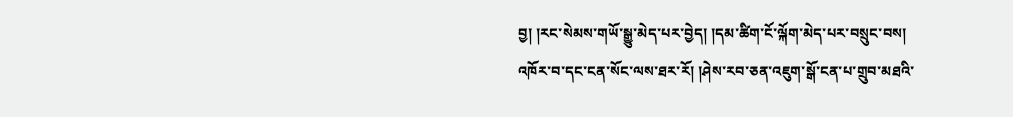བྱ། །རང་སེམས་གཡོ་སྒྱུ་མེད་པར་བྱེད། །དམ་ཚིག་ངོ་ལྐོག་མེད་པར་བསྲུང་བས། འཁོར་བ་དང་ངན་སོང་ལས་ཐར་རོ། །ཤེས་རབ་ཅན་འཇུག་སྒོ་ངན་པ་གྲུབ་མཐའི་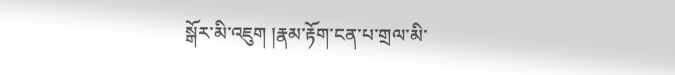སྒོར་མི་འཇུག །རྣམ་རྟོག་ངན་པ་གྲལ་མི་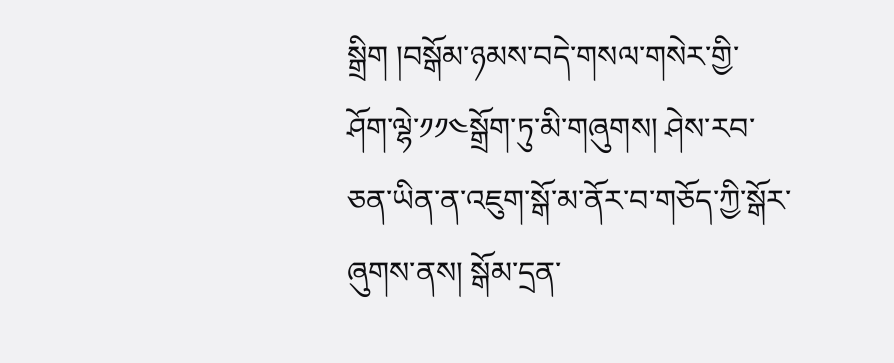སྒྲིག །བསྒོམ་ཉམས་བདེ་གསལ་གསེར་གྱི་
ཤོག་ལྷེ་༡༡༤སྒྲོག་ཏུ་མི་གཞུགས། ཤེས་རབ་ཅན་ཡིན་ན་འཇུག་སྒོ་མ་ནོར་བ་གཅོད་ཀྱི་སྒོར་ཞུགས་ནས། སྒོམ་དྲན་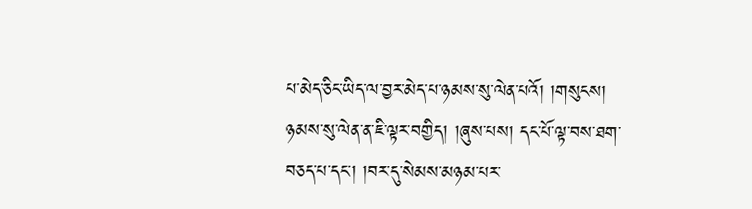པ་མེད་ཅིང་ཡིད་ལ་བྱར་མེད་པ་ཉམས་སུ་ལེན་པའོ། །གསུངས། ཉམས་སུ་ལེན་ན་ཇི་ལྟར་བགྱིད། །ཞུས་པས། དང་པོ་ལྟ་བས་ཐག་བཅད་པ་དང་། །བར་དུ་སེམས་མཉམ་པར་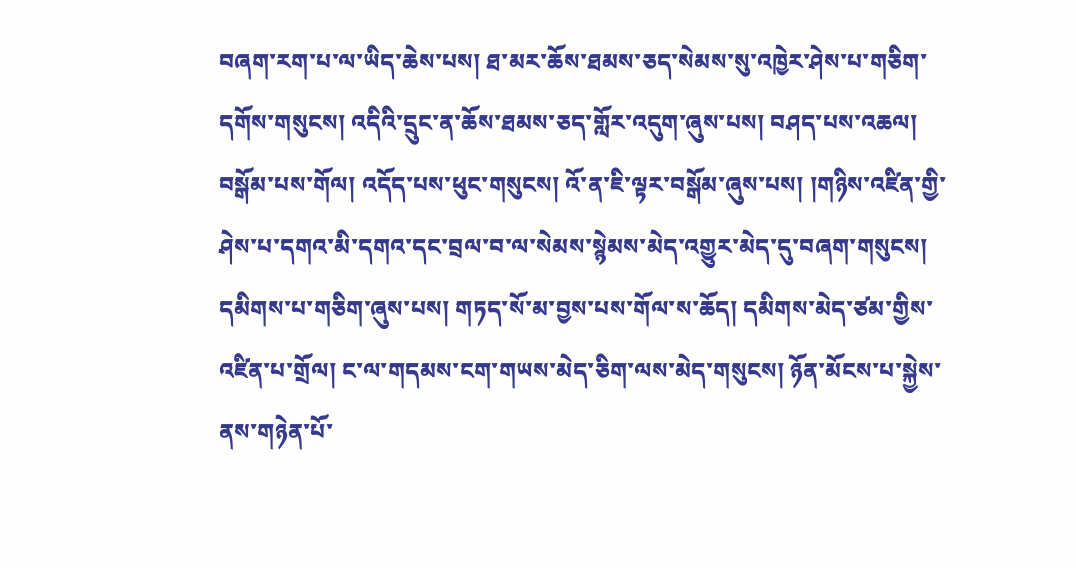བཞག་རག་པ་ལ་ཡིད་ཆེས་པས། ཐ་མར་ཆོས་ཐམས་ཅད་སེམས་སུ་འཁྱེར་ཤེས་པ་གཅིག་དགོས་གསུངས། འདིའི་དྲུང་ན་ཆོས་ཐམས་ཅད་གློར་འདུག་ཞུས་པས། བཤད་པས་འཆལ། བསྒོམ་པས་གོལ། འདོད་པས་ཕུང་གསུངས། འོ་ན་ཇི་ལྟར་བསྒོམ་ཞུས་པས། །གཉིས་འཛིན་གྱི་ཤེས་པ་དགའ་མི་དགའ་དང་བྲལ་བ་ལ་སེམས་སྙེམས་མེད་འགྱུར་མེད་དུ་བཞག་གསུངས། དམིགས་པ་གཅིག་ཞུས་པས། གཏད་སོ་མ་བྱས་པས་གོལ་ས་ཆོད། དམིགས་མེད་ཙམ་གྱིས་འཛིན་པ་གྲོལ། ང་ལ་གདམས་ངག་གཡས་མེད་ཅིག་ལས་མེད་གསུངས། ཉོན་མོངས་པ་སྐྱེས་ནས་གཉེན་པོ་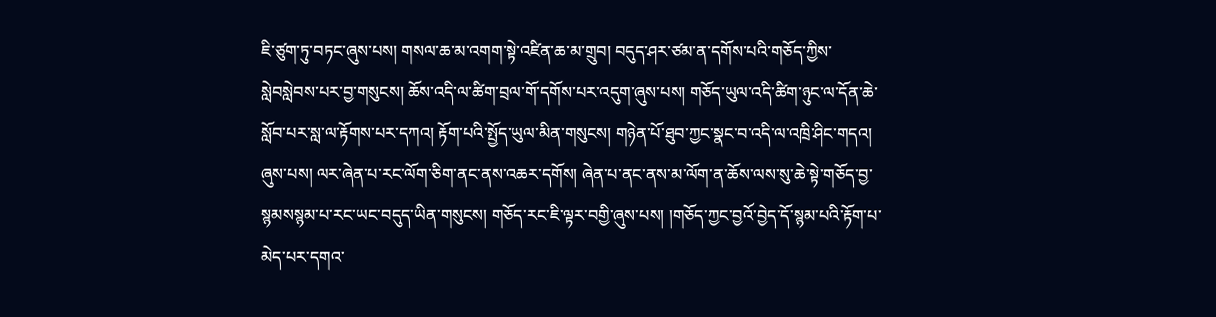ཇི་ཙུག་ཏུ་བཏང་ཞུས་པས། གསལ་ཆ་མ་འགག་སྟེ་འཛིན་ཆ་མ་གྲུབ། བདུད་ཤར་ཙམ་ན་དགོས་པའི་གཅོད་ཀྱིས་སླེབསླེབས་པར་བྱ་གསུངས། ཆོས་འདི་ལ་ཚིག་བྲལ་གོ་དགོས་པར་འདུག་ཞུས་པས། གཅོད་ཡུལ་འདི་ཚིག་ཉུང་ལ་དོན་ཆེ་སློབ་པར་སླ་ལ་རྟོགས་པར་དཀའ། རྟོག་པའི་སྤྱོད་ཡུལ་མིན་གསུངས། གཉེན་པོ་ཐུབ་ཀྱང་སྣང་བ་འདི་ལ་འཁྲི་ཤིང་གདའ། ཞུས་པས། ལར་ཞེན་པ་རང་ལོག་ཅིག་ནང་ནས་འཆར་དགོས། ཞེན་པ་ནང་ནས་མ་ལོག་ན་ཆོས་ལས་སུ་ཆེ་སྟེ་གཅོད་བྱ་སྙམསསྙམ་པ་རང་ཡང་བདུད་ཡིན་གསུངས། གཅོད་རང་ཇི་ལྟར་བགྱི་ཞུས་པས། །གཅོད་ཀྱང་བྱའོ་བྱེད་དོ་སྙམ་པའི་རྟོག་པ་མེད་པར་དགའ་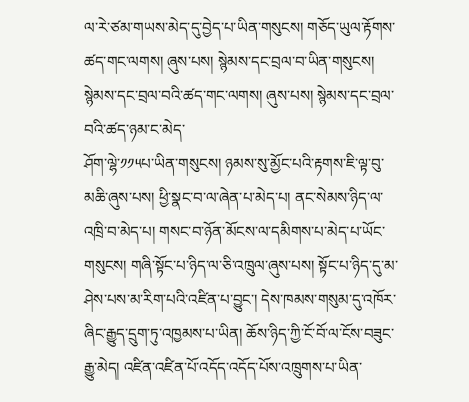ལ་རེ་ཙམ་གཡས་མེད་དུ་བྱེད་པ་ཡིན་གསུངས། གཅོད་ཡུལ་རྟོགས་ཚད་གང་ལགས། ཞུས་པས། སྙེམས་དང་བྲལ་བ་ཡིན་གསུངས། སྙེམས་དང་བྲལ་བའི་ཚད་གང་ལགས། ཞུས་པས། སྙེམས་དང་བྲལ་བའི་ཚད་ཉམ་ང་མེད་
ཤོག་ལྷེ་༡༡༥པ་ཡིན་གསུངས། ཉམས་སུ་མྱོང་པའི་རྟགས་ཇི་ལྟ་བུ་མཆི་ཞུས་པས། ཕྱི་སྣང་བ་ལ་ཞེན་པ་མེད་པ། ནང་སེམས་ཉིད་ལ་འཁྲི་བ་མེད་པ། གསང་བ་ཉོན་མོངས་ལ་དམིགས་པ་མེད་པ་ཡོང་གསུངས། གཞི་སྟོང་པ་ཉིད་ལ་ཅི་འཁྲུལ་ཞུས་པས། སྟོང་པ་ཉིད་དུ་མ་ཤེས་པས་མ་རིག་པའི་འཛིན་པ་བྱུང་། དེས་ཁམས་གསུམ་དུ་འཁོར་ཞིང་རྒྱུད་དྲུག་ཏུ་འཁྱམས་པ་ཡིན། ཆོས་ཉིད་ཀྱི་ངོ་བོ་ལ་ངོས་བཟུང་རྒྱུ་མེད། འཛིན་འཛིན་པོ་འདོད་འདོད་པོས་འཁྲུགས་པ་ཡིན་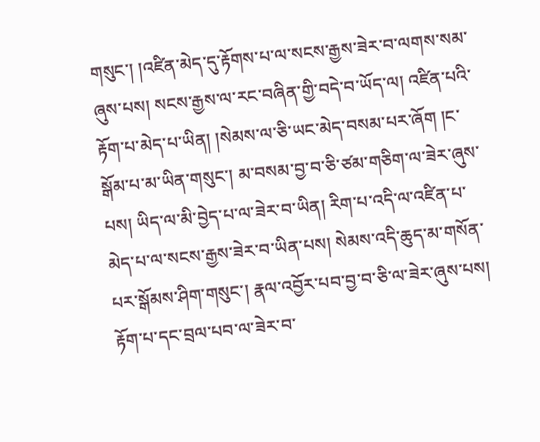གསུང་། །འཛིན་མེད་དུ་རྟོགས་པ་ལ་སངས་རྒྱས་ཟེར་བ་ལགས་སམ་ཞུས་པས། སངས་རྒྱས་ལ་རང་བཞིན་གྱི་བདེ་བ་ཡོད་ལ། འཛིན་པའི་རྟོག་པ་མེད་པ་ཡིན། །སེམས་ལ་ཅི་ཡང་མེད་བསམ་པར་ཞོག །ང་སྒོམ་པ་མ་ཡིན་གསུང་། མ་བསམ་བྱ་བ་ཅི་ཙམ་གཅིག་ལ་ཟེར་ཞུས་པས། ཡིད་ལ་མི་བྱེད་པ་ལ་ཟེར་བ་ཡིན། རིག་པ་འདི་ལ་འཛིན་པ་མེད་པ་ལ་སངས་རྒྱས་ཟེར་བ་ཡིན་པས། སེམས་འདི་ཆུད་མ་གསོན་པར་སྒོམས་ཤིག་གསུང་། རྣལ་འབྱོར་པབ་བྱ་བ་ཅི་ལ་ཟེར་ཞུས་པས། རྟོག་པ་དང་བྲལ་པབ་ལ་ཟེར་བ་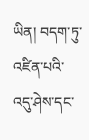ཡིན། བདག་ཏུ་འཛིན་པའི་འདུ་ཤེས་དང་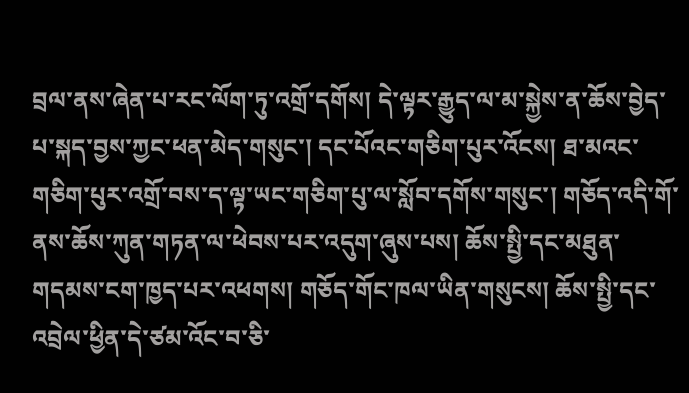བྲལ་ནས་ཞེན་པ་རང་ལོག་ཏུ་འགྲོ་དགོས། དེ་ལྟར་རྒྱུད་ལ་མ་སྐྱེས་ན་ཆོས་བྱེད་པ་སྐད་བྱས་ཀྱང་ཕན་མེད་གསུང་། དང་པོའང་གཅིག་པུར་འོངས། ཐ་མའང་གཅིག་པུར་འགྲོ་བས་ད་ལྟ་ཡང་གཅིག་པུ་ལ་སློབ་དགོས་གསུང་། གཅོད་འདི་གོ་ནས་ཆོས་ཀུན་གཏན་ལ་ཕེབས་པར་འདུག་ཞུས་པས། ཆོས་སྤྱི་དང་མཐུན་གདམས་ངག་ཁྱད་པར་འཕགས། གཅོད་གོང་ཁལ་ཡིན་གསུངས། ཆོས་སྤྱི་དང་འབྲེལ་ཕྱིན་དེ་ཙམ་འོང་བ་ཅི་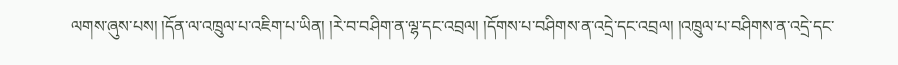ལགས་ཞུས་པས། །དོན་ལ་འཁྲུལ་པ་འཇིག་པ་ཡིན། །རེ་བ་བཤིག་ན་ལྷ་དང་འབྲལ། །དོགས་པ་བཤིགས་ན་འདྲེ་དང་འབྲལ། །འཁྲུལ་པ་བཤིགས་ན་འདྲེ་དང་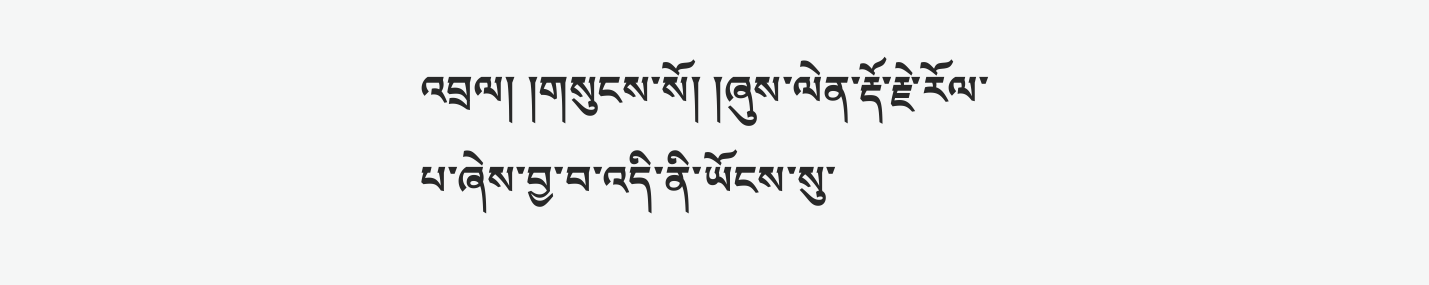འབྲལ། །གསུངས་སོ། །ཞུས་ལེན་རྡོ་རྗེ་རོལ་པ་ཞེས་བྱ་བ་འདི་ནི་ཡོངས་སུ་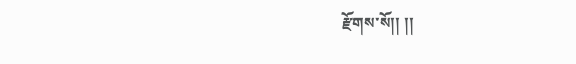རྫོགས་སོ།། །།